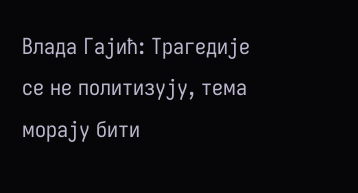Влада Гајић: Трагедије се не политизују, тема морају бити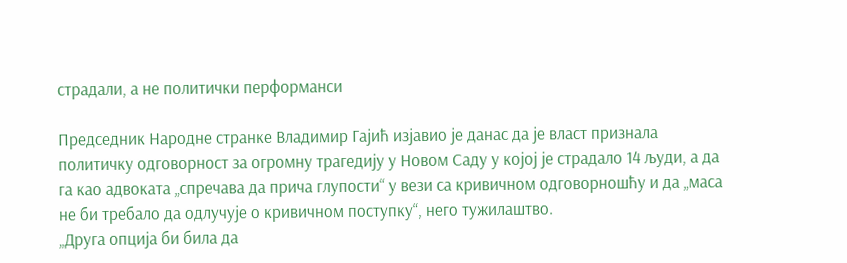страдали, а не политички перформанси

Председник Народне странке Владимир Гајић изјавио је данас да је власт признала политичку одговорност за огромну трагедију у Новом Саду у којој је страдало 14 људи, а да га као адвоката „спречава да прича глупости“ у вези са кривичном одговорношћу и да „маса не би требало да одлучује о кривичном поступку“, него тужилаштво.
„Друга опција би била да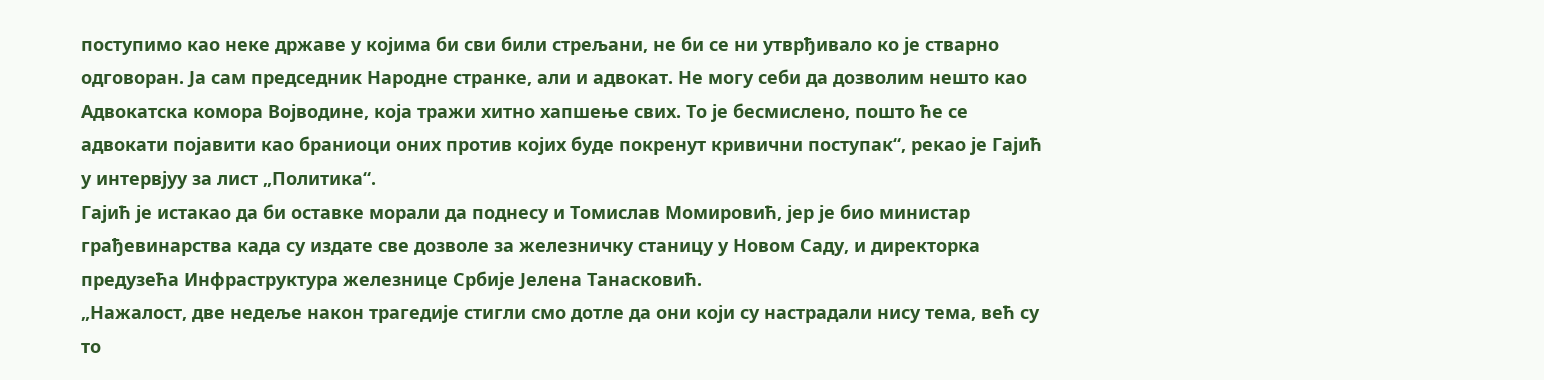поступимо као неке државе у којима би сви били стрељани, не би се ни утврђивало ко је стварно одговоран. Ја сам председник Народне странке, али и адвокат. Не могу себи да дозволим нешто као Адвокатска комора Војводине, која тражи хитно хапшење свих. То је бесмислено, пошто ће се адвокати појавити као браниоци оних против којих буде покренут кривични поступак“, рекао је Гајић у интервјуу за лист „Политика“.
Гајић је истакао да би оставке морали да поднесу и Томислав Момировић, јер је био министар грађевинарства када су издате све дозволе за железничку станицу у Новом Саду, и директорка предузећа Инфраструктура железнице Србије Јелена Танасковић.
„Нажалост, две недеље након трагедије стигли смо дотле да они који су настрадали нису тема, већ су то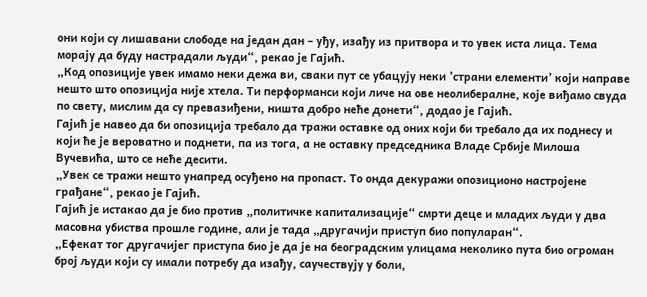они који су лишавани слободе на један дан – уђу, изађу из притвора и то увек иста лица. Тема морају да буду настрадали људи“, рекао је Гајић.
„Код опозиције увек имамо неки дежа ви, сваки пут се убацују неки ’страни елементи’ који направе нешто што опозиција није хтела. Ти перформанси који личе на ове неолибералне, које виђамо свуда по свету, мислим да су превазиђени, ништа добро неће донети“, додао је Гајић.
Гајић је навео да би опозиција требало да тражи оставке од оних који би требало да их поднесу и који ће је вероватно и поднети, па из тога, а не оставку председника Владе Србије Милоша Вучевића, што се неће десити.
„Увек се тражи нешто унапред осуђено на пропаст. То онда декуражи опозиционо настројене грађане“, рекао је Гајић.
Гајић је истакао да је био против „политичке капитализације“ смрти деце и младих људи у два масовна убиства прошле године, али је тада „другачији приступ био популаран“.
„Ефекат тог другачијег приступа био је да је на београдским улицама неколико пута био огроман број људи који су имали потребу да изађу, саучествују у боли,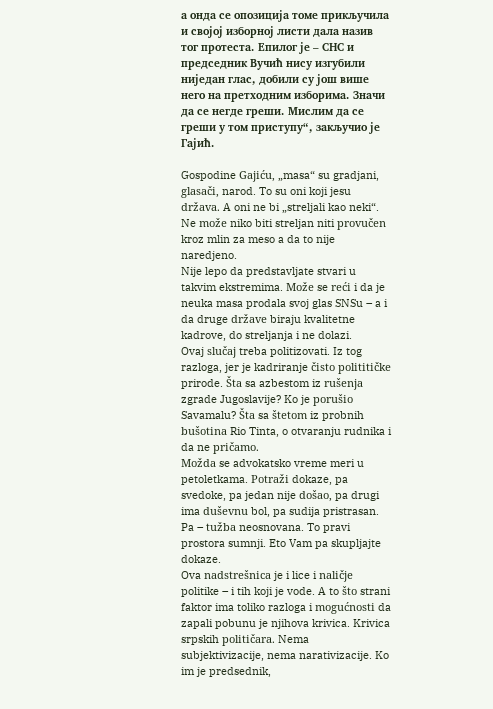а онда се опозиција томе прикључила и својој изборној листи дала назив тог протеста. Епилог је – СНС и председник Вучић нису изгубили ниједан глас, добили су још више него на претходним изборима. Значи да се негде греши. Мислим да се греши у том приступу“, закључио је Гајић.

Gospodine Gajiću, „masa“ su gradjani, glasači, narod. To su oni koji jesu država. A oni ne bi „streljali kao neki“. Ne može niko biti streljan niti provučen kroz mlin za meso a da to nije naredjeno.
Nije lepo da predstavljate stvari u takvim ekstremima. Može se reći i da je neuka masa prodala svoj glas SNSu – a i da druge države biraju kvalitetne kadrove, do streljanja i ne dolazi.
Ovaj slučaj treba politizovati. Iz tog razloga, jer je kadriranje čisto polititičke prirode. Šta sa azbestom iz rušenja zgrade Jugoslavije? Ko je porušio Savamalu? Šta sa štetom iz probnih bušotina Rio Tinta, o otvaranju rudnika i da ne pričamo.
Možda se advokatsko vreme meri u petoletkama. Potraži dokaze, pa svedoke, pa jedan nije došao, pa drugi ima duševnu bol, pa sudija pristrasan. Pa – tužba neosnovana. To pravi prostora sumnji. Eto Vam pa skupljajte dokaze.
Ova nadstrešnica je i lice i naličje politike – i tih koji je vode. A to što strani faktor ima toliko razloga i mogućnosti da zapali pobunu je njihova krivica. Krivica srpskih političara. Nema subjektivizacije, nema narativizacije. Ko im je predsednik,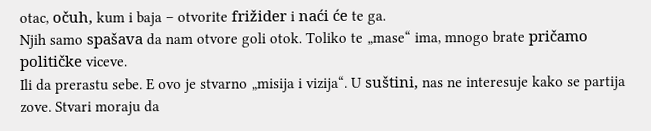otac, očuh, kum i baja – otvorite frižider i naći će te ga.
Njih samo spašava da nam otvore goli otok. Toliko te „mase“ ima, mnogo brate pričamo političke viceve.
Ili da prerastu sebe. E ovo je stvarno „misija i vizija“. U suštini, nas ne interesuje kako se partija zove. Stvari moraju da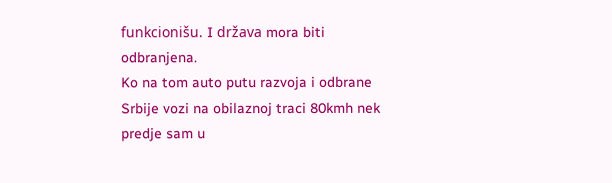funkcionišu. I država mora biti odbranjena.
Ko na tom auto putu razvoja i odbrane Srbije vozi na obilaznoj traci 80kmh nek predje sam u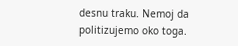desnu traku. Nemoj da politizujemo oko toga.